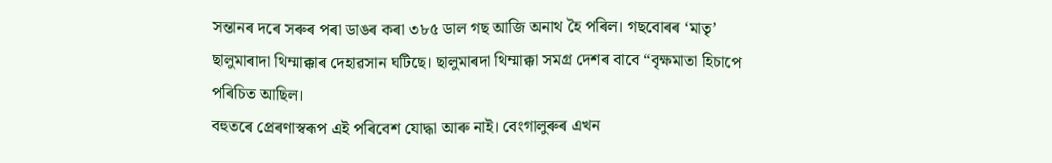সন্তানৰ দৰে সৰুৰ পৰা ডাঙৰ কৰা ৩৮৫ ডাল গছ আজি অনাথ হৈ পৰিল। গছবোৰৰ ‘মাতৃ’ ছালুমাৰাদা থিম্মাক্কাৰ দেহাৱসান ঘটিছে। ছালুমাৰদা থিম্মাক্কা সমগ্ৰ দেশৰ বাবে “বৃক্ষমাতা হিচাপে পৰিচিত আছিল।
বহুতৰে প্ৰেৰণাস্বৰূপ এই পৰিবেশ যোদ্ধা আৰু নাই। বেংগালুৰুৰ এখন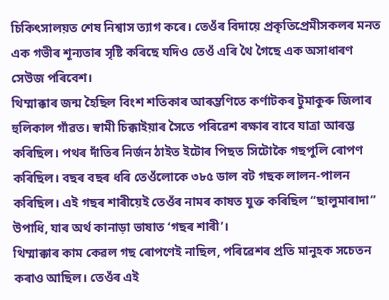চিকিৎসালয়ত শেষ নিশ্বাস ত্যাগ কৰে। তেওঁৰ বিদায়ে প্ৰকৃতিপ্ৰেমীসকলৰ মনত এক গভীৰ শূন্যতাৰ সৃষ্টি কৰিছে যদিও তেওঁ এৰি থৈ গৈছে এক অসাধাৰণ সেউজ পৰিবেশ।
থিম্মাক্কাৰ জন্ম হৈছিল বিংশ শতিকাৰ আৰম্ভণিতে কৰ্ণাটকৰ টুমাকুৰু জিলাৰ হুলিকাল গাঁৱত। স্বামী চিক্কাইয়াৰ সৈতে পৰিৱেশ ৰক্ষাৰ বাবে যাত্ৰা আৰম্ভ কৰিছিল। পথৰ দাঁতিৰ নিৰ্জন ঠাইত ইটোৰ পিছত সিটোকৈ গছপুলি ৰোপণ কৰিছিল। বছৰ বছৰ ধৰি তেওঁলোকে ৩৮৫ ডাল বট গছক লালন-পালন কৰিছিল। এই গছৰ শাৰীয়েই তেওঁৰ নামৰ কাষত যুক্ত কৰিছিল “ছালুমাৰাদা” উপাধি, যাৰ অৰ্থ কানাড়া ভাষাত ‘গছৰ শাৰী’।
থিম্মাক্কাৰ কাম কেৱল গছ ৰোপণেই নাছিল, পৰিৱেশৰ প্ৰতি মানুহক সচেতন কৰাও আছিল। তেওঁৰ এই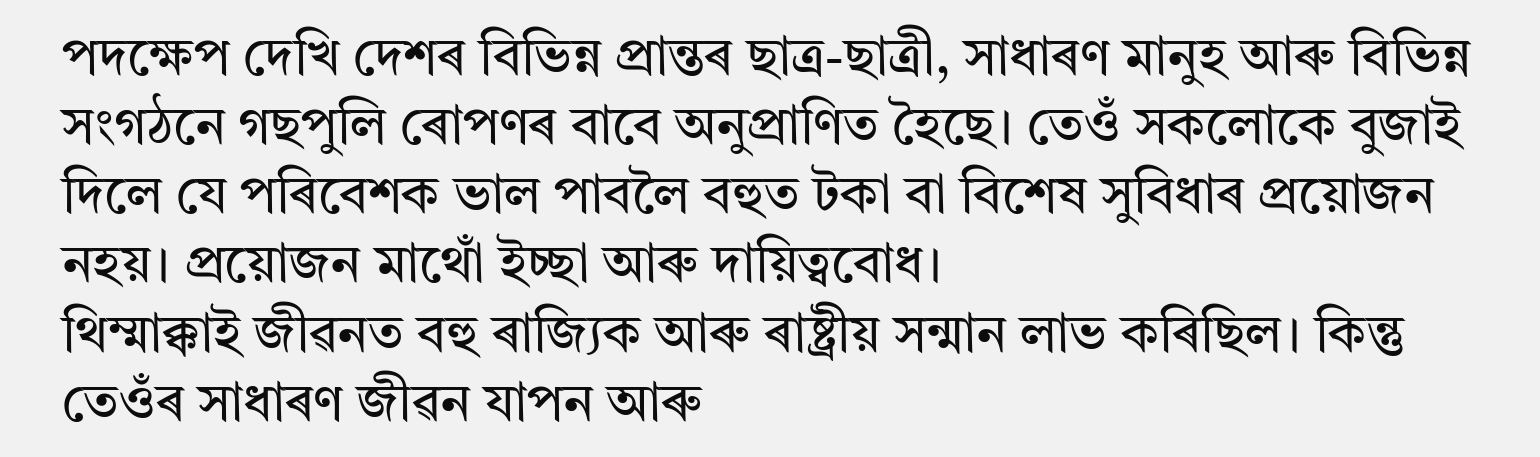পদক্ষেপ দেখি দেশৰ বিভিন্ন প্ৰান্তৰ ছাত্ৰ-ছাত্ৰী, সাধাৰণ মানুহ আৰু বিভিন্ন সংগঠনে গছপুলি ৰোপণৰ বাবে অনুপ্ৰাণিত হৈছে। তেওঁ সকলোকে বুজাই দিলে যে পৰিবেশক ভাল পাবলৈ বহুত টকা বা বিশেষ সুবিধাৰ প্ৰয়োজন নহয়। প্ৰয়োজন মাথোঁ ইচ্ছা আৰু দায়িত্ববোধ।
থিম্মাক্কাই জীৱনত বহু ৰাজ্যিক আৰু ৰাষ্ট্ৰীয় সন্মান লাভ কৰিছিল। কিন্তু তেওঁৰ সাধাৰণ জীৱন যাপন আৰু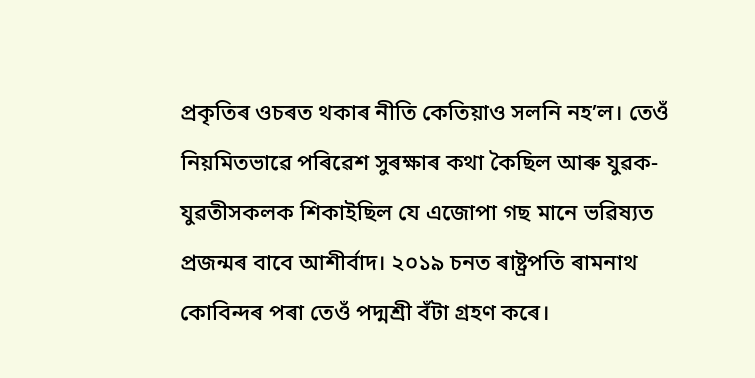প্ৰকৃতিৰ ওচৰত থকাৰ নীতি কেতিয়াও সলনি নহ’ল। তেওঁ নিয়মিতভাৱে পৰিৱেশ সুৰক্ষাৰ কথা কৈছিল আৰু যুৱক-যুৱতীসকলক শিকাইছিল যে এজোপা গছ মানে ভৱিষ্যত প্ৰজন্মৰ বাবে আশীৰ্বাদ। ২০১৯ চনত ৰাষ্ট্ৰপতি ৰামনাথ কোবিন্দৰ পৰা তেওঁ পদ্মশ্ৰী বঁটা গ্ৰহণ কৰে।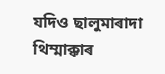যদিও ছালুমাৰাদা থিম্মাক্কাৰ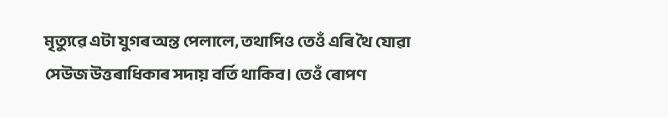মৃত্যুৱে এটা যুগৰ অন্ত পেলালে, তথাপিও তেওঁ এৰি থৈ যোৱা সেউজ উত্তৰাধিকাৰ সদায় বৰ্তি থাকিব। তেওঁ ৰোপণ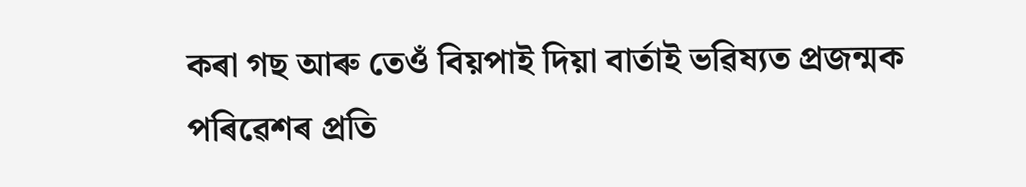কৰা গছ আৰু তেওঁ বিয়পাই দিয়া বাৰ্তাই ভৱিষ্যত প্ৰজন্মক পৰিৱেশৰ প্ৰতি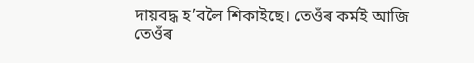দায়বদ্ধ হ’বলৈ শিকাইছে। তেওঁৰ কৰ্মই আজি তেওঁৰ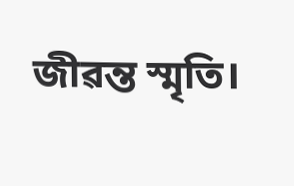জীৱন্ত স্মৃতি।